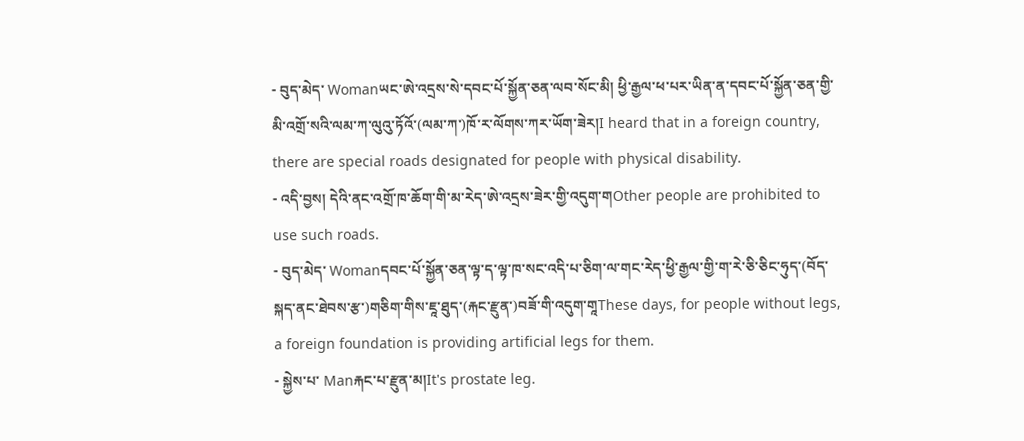- བུད་མེད་ Womanཡང་ཨེ་འདྲས་སེ་དབང་པོ་སྐྱོན་ཅན་ལབ་སོང་མི། ཕྱི་རྒྱལ་ཕ་པར་ཡིན་ན་དབང་པོ་སྐྱོན་ཅན་གྱི་མི་འགྲོ་སའི་ལམ་ཀ་ལུའུ་ཏོའོ་(ལམ་ཀ་)ཁོ་ར་ལོགས་ཀར་ཡོག་ཟེར།I heard that in a foreign country, there are special roads designated for people with physical disability.
- འདི་བྱས། དེའི་ནང་འགྲོ་ཁ་ཆོག་གི་མ་རེད་ཨེ་འདྲས་ཟེར་གྱི་འདུག་གOther people are prohibited to use such roads.
- བུད་མེད་ Womanདབང་པོ་སྐྱོན་ཅན་ལྟ་ད་ལྟ་ཁ་སང་འདི་པ་ཅིག་ལ་གང་རེད་ཕྱི་རྒྱལ་གྱི་ག་རེ་ཅི་ཅིང་ཧུད་(བོད་སྐད་ནང་ཐེབས་རྩ་)གཅིག་གིས་ཇཱ་ཐུད་(རྐང་རྫུན་)བཟོ་གི་འདུག་གཱThese days, for people without legs, a foreign foundation is providing artificial legs for them.
- སྐྱེས་པ་ Manརྐང་པ་རྫུན་མ།It's prostate leg.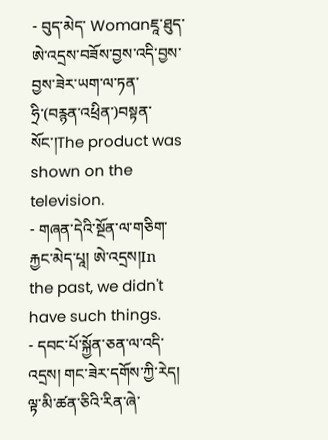- བུད་མེད་ Womanཇཱ་ཐུད་ཨེ་འདྲས་བཟོས་བྱས་འདི་བྱས་བྱས་ཟེར་ཡག་ལ་ཏན་ཧྲི་(བརྙན་འཕྲིན་)བསྟན་སོང་།The product was shown on the television.
- གཞན་དེའི་སྔོན་ལ་གཅིག་རྐྱང་མེད་པཱ། ཨེ་འདྲས།In the past, we didn't have such things.
- དབང་པོ་སྐྱོན་ཅན་ལ་འདི་འདྲས། གང་ཟེར་དགོས་ཀྱི་རེད། ལྟ་མི་ཚན་ཅིའི་རིན་ཞེ་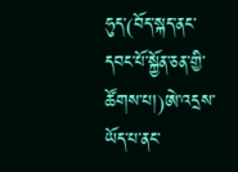ཧུད་(བོད་སྐད་ནང་དབང་པོ་སྐྱོན་ཅན་གྱི་ཚོགས་པ།)ཨེ་འདྲས་ཡོད་པ་ནང་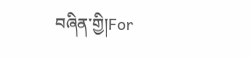བཞིན་གྱི།For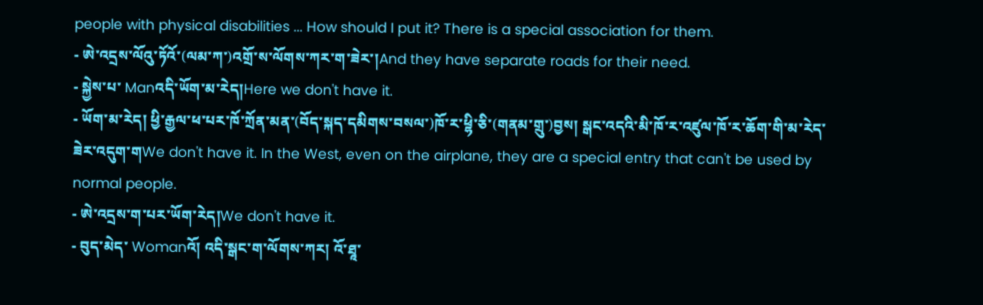people with physical disabilities ... How should I put it? There is a special association for them.
- ཨེ་འདྲས་ལོའུ་ཏོའོ་(ལམ་ཀ་)འགྲོ་ས་ལོགས་ཀར་ག་ཟེར་།And they have separate roads for their need.
- སྐྱེས་པ་ Manའདི་ཡོག་མ་རེད།Here we don't have it.
- ཡོག་མ་རེད། ཕྱི་རྒྱལ་ཕ་པར་ཁོ་ཀྲོན་མན་(བོད་སྐད་དམིགས་བསལ་)ཁོ་ར་ཕྷི་ཅི་(གནམ་གྲུ་)བྱས། སྒང་འདའི་མི་ཁོ་ར་འཛུལ་ཁོ་ར་ཆོག་གི་མ་རེད་ཟེར་འདུག་གWe don't have it. In the West, even on the airplane, they are a special entry that can't be used by normal people.
- ཨེ་འདྲས་ག་པར་ཡོག་རེད།We don't have it.
- བུད་མེད་ Womanའོ། འདི་སྒང་ག་ལོགས་ཀར། འོ་ཐཱ་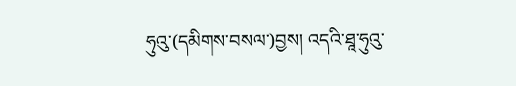ཧུའུ་(དམིགས་བསལ་)བྱས། འདའི་ཐཱ་ཧུའུ་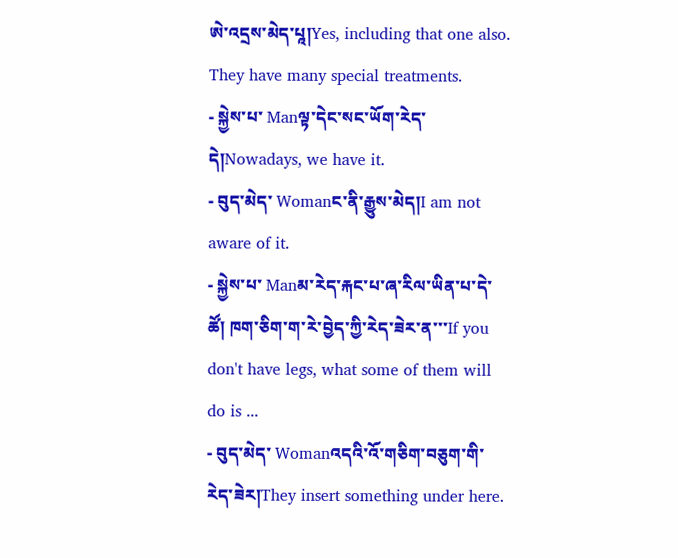ཨེ་འདྲས་མེད་པཱ།Yes, including that one also. They have many special treatments.
- སྐྱེས་པ་ Manལྟ་དེང་སང་ཡོག་རེད་དེ།Nowadays, we have it.
- བུད་མེད་ Womanང་ནི་རྒྱུས་མེད།I am not aware of it.
- སྐྱེས་པ་ Manམ་རེད་རྐང་པ་ཞ་རིལ་ཡིན་པ་དེ་ཚོ། ཁག་ཅིག་ག་རེ་བྱེད་ཀྱི་རེད་ཟེར་ན་་་If you don't have legs, what some of them will do is ...
- བུད་མེད་ Womanའདའི་འོ་གཅིག་བཅུག་གི་རེད་ཟེར།They insert something under here.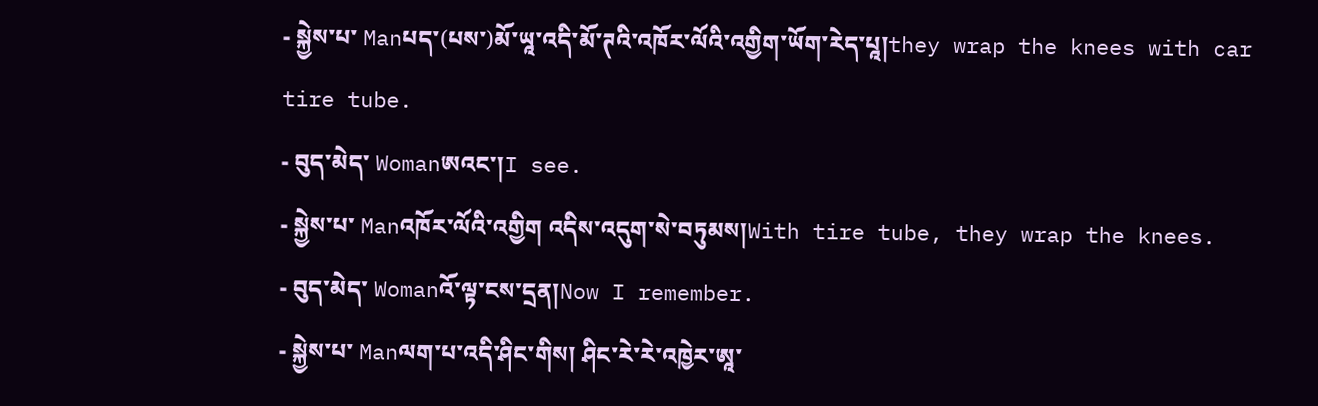- སྐྱེས་པ་ Manཔད་(པས་)མོ་ཡཱ་འདི་མོ་ཊའི་འཁོར་ལོའི་འགྱིག་ཡོག་རེད་པཱ།they wrap the knees with car tire tube.
- བུད་མེད་ Womanཨའང་།I see.
- སྐྱེས་པ་ Manའཁོར་ལོའི་འགྱིག འདིས་འདུག་སེ་བཏུམས།With tire tube, they wrap the knees.
- བུད་མེད་ Womanའོ་ལྟ་ངས་དྲན།Now I remember.
- སྐྱེས་པ་ Manལག་པ་འདི་ཤིང་གིས། ཤིང་རེ་རེ་འཁྱེར་ཨཱ་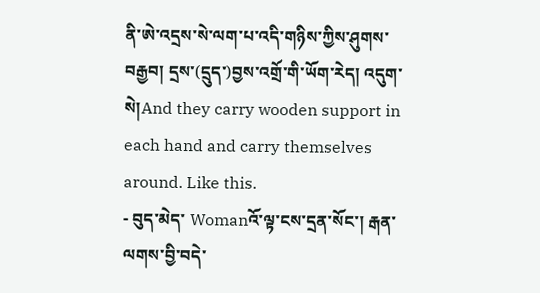ནི་ཨེ་འདྲས་སེ་ལག་པ་འདི་གཉིས་ཀྱིས་ཤུགས་བརྒྱབ། དྲས་(དྲུད་)བྱས་འགྲོ་གི་ཡོག་རེད། འདུག་སེ།And they carry wooden support in each hand and carry themselves around. Like this.
- བུད་མེད་ Womanའོ་ལྟ་ངས་དྲན་སོང་། རྒན་ལགས་བྱི་བདེ་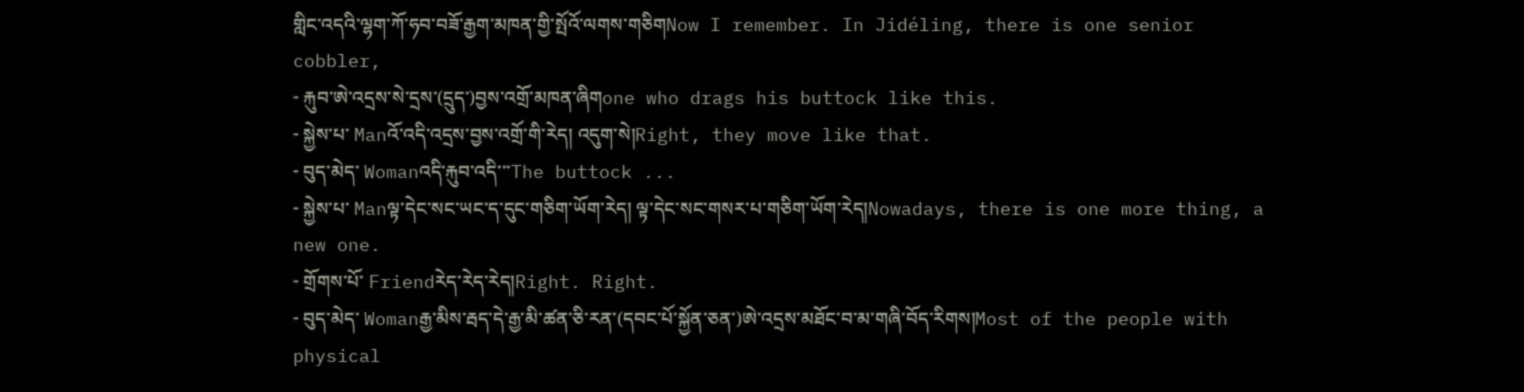གླིང་འདའི་ལྷག་ཀོ་ཧབ་བཟོ་རྒྱག་མཁན་གྱི་སྤོའོ་ལགས་གཅིགNow I remember. In Jidéling, there is one senior cobbler,
- རྐུབ་ཨེ་འདྲས་སེ་དྲས་(དྲུད་)བྱས་འགྲོ་མཁན་ཞིགone who drags his buttock like this.
- སྐྱེས་པ་ Manའོ་འདི་འདྲས་བྱས་འགྲོ་གི་རེད། འདུག་སེ།Right, they move like that.
- བུད་མེད་ Womanའདི་རྐུབ་འདི་་་The buttock ...
- སྐྱེས་པ་ Manལྟ་དེང་སང་ཡང་ད་དུང་གཅིག་ཡོག་རེད། ལྟ་དེང་སང་གསར་པ་གཅིག་ཡོག་རེད།Nowadays, there is one more thing, a new one.
- གྲོགས་པོ་ Friendརེད་རེད་རེད།Right. Right.
- བུད་མེད་ Womanརྒྱ་མིས་རྦད་དེ་རྒྱ་མི་ཚན་ཅི་རན་(དབང་པོ་སྐྱོན་ཅན་)ཨེ་འདྲས་མཐོང་བ་མ་གཞི་བོད་རིགས།Most of the people with physical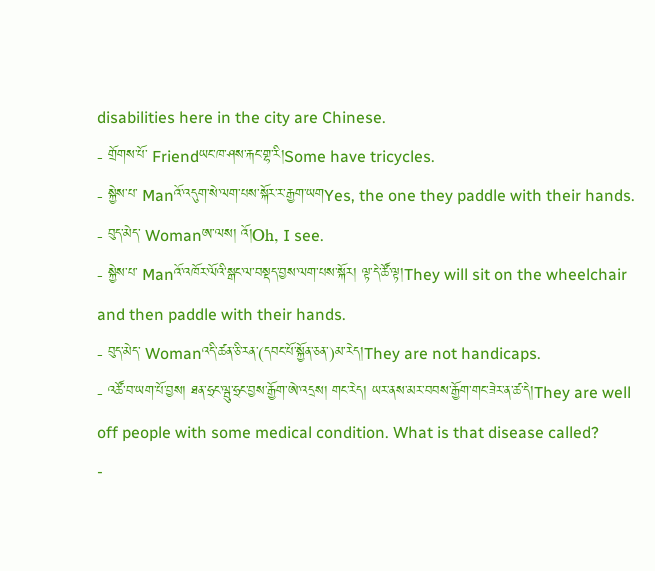disabilities here in the city are Chinese.
- གྲོགས་པོ་ Friendཡང་ཁ་ཤས་རྐང་གྷ་རི།Some have tricycles.
- སྐྱེས་པ་ Manའོ་འདུག་སེ་ལག་པས་སྐོར་ར་རྒྱག་ཡགYes, the one they paddle with their hands.
- བུད་མེད་ Womanཨ་ལས། འོ།Oh, I see.
- སྐྱེས་པ་ Manའོ་འཁོར་ལོའི་སྒང་ལ་བསྡད་བྱས་ལག་པས་སྐོར། ལྟ་དེ་ཚོ་ལྟ།They will sit on the wheelchair and then paddle with their hands.
- བུད་མེད་ Womanའདི་ཚན་ཅི་རན་(དབང་པོ་སྐྱོན་ཅན་)མ་རེད།They are not handicaps.
- འཚོ་བ་ཡག་པོ་བྱས། ཐན་ཧྲང་ལྦུ་ཧྲང་བྱས་རྒྱོག་ཨེ་འདྲས། གང་རེད། ཡར་ནས་མར་བབས་རྒྱོག་གང་ཟེར་ན་ཚ་དེ།They are well off people with some medical condition. What is that disease called?
-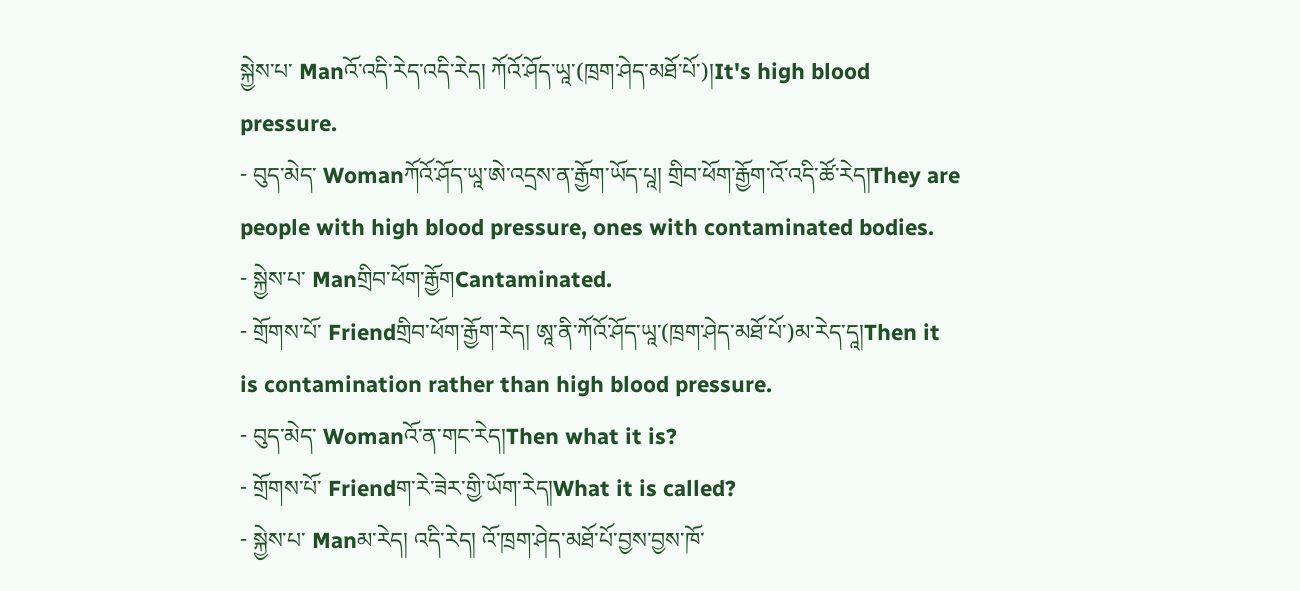སྐྱེས་པ་ Manའོ་འདི་རེད་འདི་རེད། ཀོའོ་ཤོད་ཡཱ་(ཁྲག་ཤེད་མཐོ་པོ་)།It's high blood pressure.
- བུད་མེད་ Womanཀོའོ་ཤོད་ཡཱ་ཨེ་འདྲས་ན་རྒྱོག་ཡོད་པཱ། གྲིབ་ཕོག་རྒྱོག་འོ་འདི་ཚོ་རེད།They are people with high blood pressure, ones with contaminated bodies.
- སྐྱེས་པ་ Manགྲིབ་ཕོག་རྒྱོགCantaminated.
- གྲོགས་པོ་ Friendགྲིབ་ཕོག་རྒྱོག་རེད། ཨཱ་ནི་ཀོའོ་ཤོད་ཡཱ་(ཁྲག་ཤེད་མཐོ་པོ་)མ་རེད་དཱ།Then it is contamination rather than high blood pressure.
- བུད་མེད་ Womanའོ་ན་གང་རེད།Then what it is?
- གྲོགས་པོ་ Friendག་རེ་ཟེར་གྱི་ཡོག་རེད།What it is called?
- སྐྱེས་པ་ Manམ་རེད། འདི་རེད། འོ་ཁྲག་ཤེད་མཐོ་པོ་བྱས་བྱས་ཁོ་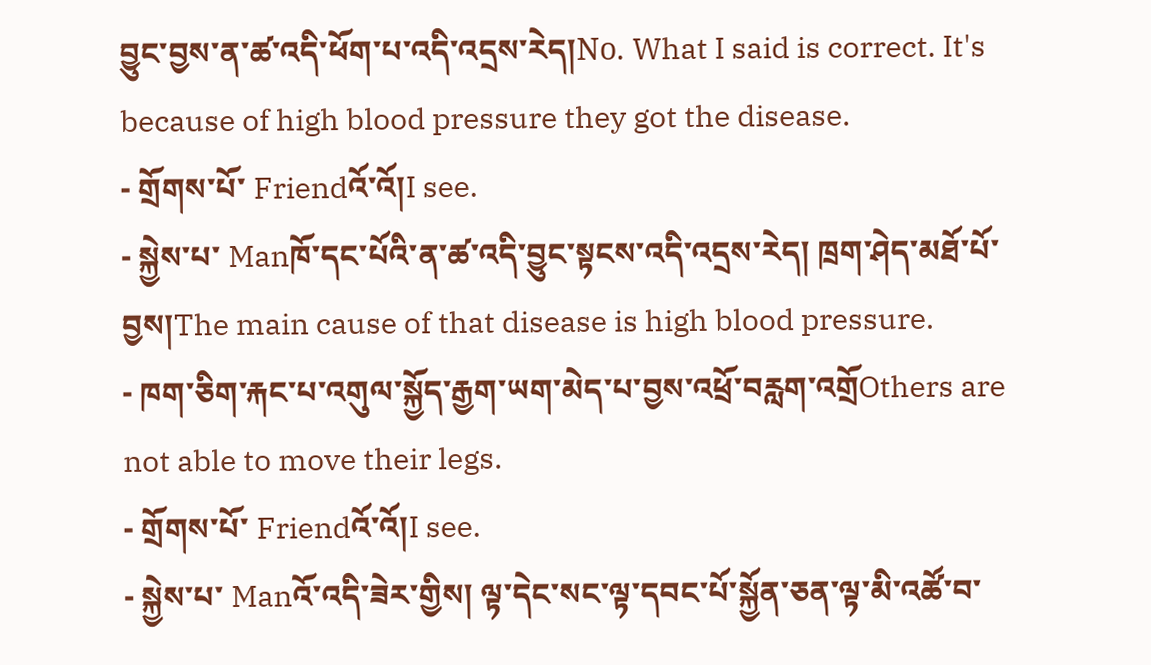བྱུང་བྱས་ན་ཚ་འདི་ཕོག་པ་འདི་འདྲས་རེད།No. What I said is correct. It's because of high blood pressure they got the disease.
- གྲོགས་པོ་ Friendའོ་འོ།I see.
- སྐྱེས་པ་ Manཁོ་དང་པོའི་ན་ཚ་འདི་བྱུང་སྟངས་འདི་འདྲས་རེད། ཁྲག་ཤེད་མཐོ་པོ་བྱས།The main cause of that disease is high blood pressure.
- ཁག་ཅིག་རྐང་པ་འགུལ་སྐྱོད་རྒྱག་ཡག་མེད་པ་བྱས་འཕྲོ་བརླག་འགྲོOthers are not able to move their legs.
- གྲོགས་པོ་ Friendའོ་འོ།I see.
- སྐྱེས་པ་ Manའོ་འདི་ཟེར་གྱིས། ལྟ་དེང་སང་ལྟ་དབང་པོ་སྐྱོན་ཅན་ལྟ་མི་འཚོ་བ་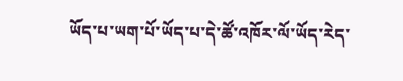ཡོད་པ་ཡག་པོ་ཡོད་པ་དེ་ཚོ་འཁོར་ལོ་ཡོད་རེད་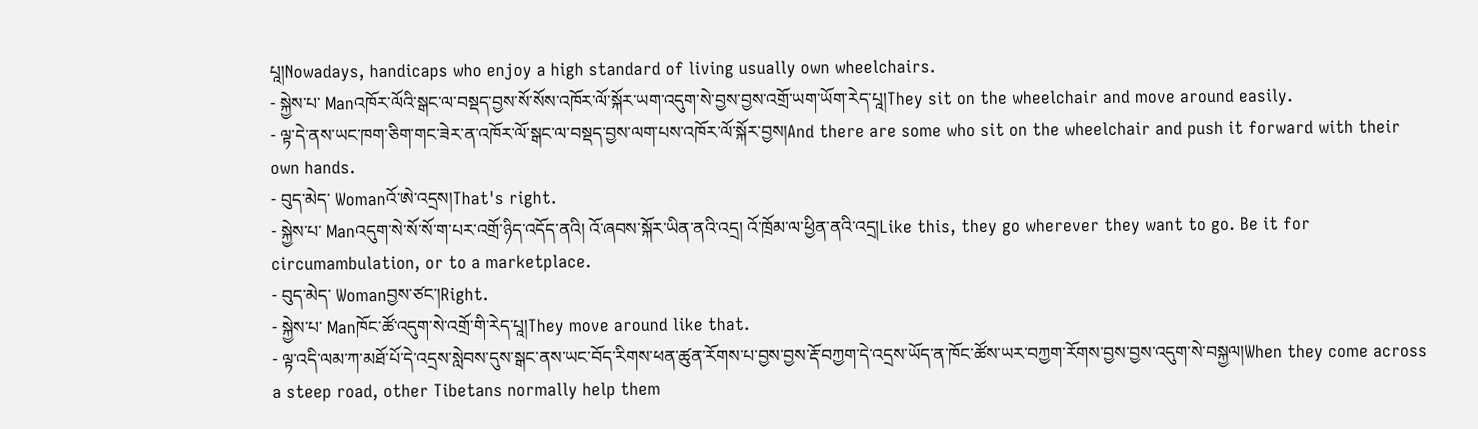པཱ།Nowadays, handicaps who enjoy a high standard of living usually own wheelchairs.
- སྐྱེས་པ་ Manའཁོར་ལོའི་སྒང་ལ་བསྡད་བྱས་སོ་སོས་འཁོར་ལོ་སྐོར་ཡག་འདུག་སེ་བྱས་བྱས་འགྲོ་ཡག་ཡོག་རེད་པཱ།They sit on the wheelchair and move around easily.
- ལྟ་དེ་ནས་ཡང་ཁག་ཅིག་གང་ཟེར་ན་འཁོར་ལོ་སྒང་ལ་བསྡད་བྱས་ལག་པས་འཁོར་ལོ་སྐོར་བྱས།And there are some who sit on the wheelchair and push it forward with their own hands.
- བུད་མེད་ Womanའོ་ཨེ་འདྲས།That's right.
- སྐྱེས་པ་ Manའདུག་སེ་སོ་སོ་ག་པར་འགྲོ་ཉིད་འདོད་ནའི། འོ་ཞབས་སྐོར་ཡིན་ནའི་འདྲ། འོ་ཁྲོམ་ལ་ཕྱིན་ནའི་འདྲ།Like this, they go wherever they want to go. Be it for circumambulation, or to a marketplace.
- བུད་མེད་ Womanབྱས་ཙང་།Right.
- སྐྱེས་པ་ Manཁོང་ཚོ་འདུག་སེ་འགྲོ་གི་རེད་པཱ།They move around like that.
- ལྟ་འདི་ལམ་ཀ་མཐོ་པོ་དེ་འདྲས་སླེབས་དུས་སྒང་ནས་ཡང་བོད་རིགས་ཕན་ཚུན་རོགས་པ་བྱས་བྱས་རྡོ་བཀྱག་དེ་འདྲས་ཡོད་ན་ཁོང་ཚོས་ཡར་བཀྱག་རོགས་བྱས་བྱས་འདུག་སེ་བསྐྱལ།When they come across a steep road, other Tibetans normally help them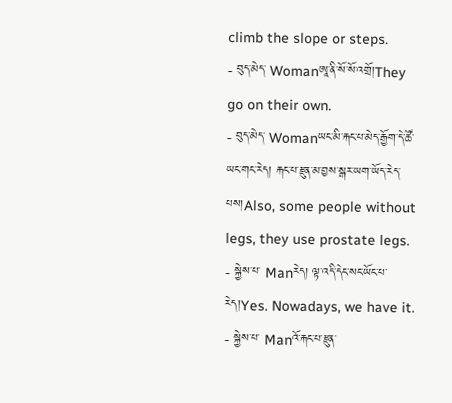climb the slope or steps.
- བུད་མེད་ Womanཨཱ་ནི་སོ་སོ་འགྲོ།They go on their own.
- བུད་མེད་ Womanཡང་མི་རྐང་པ་མེད་རྒྱོག་དེ་ཚོ་ཡང་གང་རེད། རྐང་པ་རྫུན་མ་བྱས་སྒར་ཡག་ཡོད་རེད་པས།Also, some people without legs, they use prostate legs.
- སྐྱེས་པ་ Manརེད། ལྟ་འདི་དེང་སང་ཡོང་པ་རེད།Yes. Nowadays, we have it.
- སྐྱེས་པ་ Manའོ་རྐང་པ་རྫུན་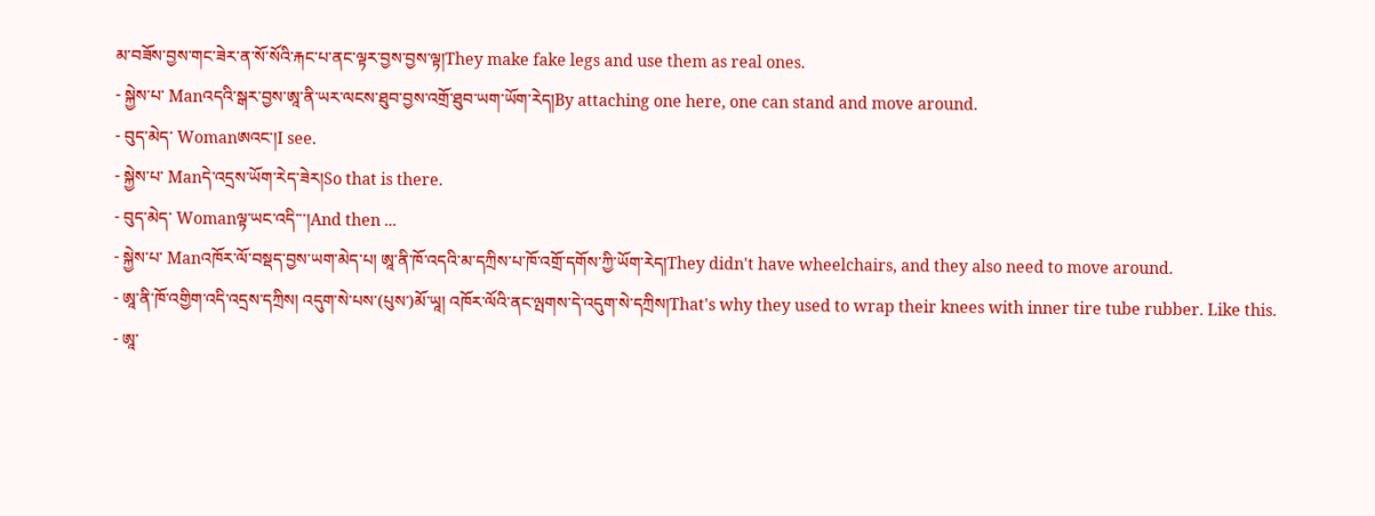མ་བཟོས་བྱས་གང་ཟེར་ན་སོ་སོའི་རྐང་པ་ནང་ལྟར་བྱས་བྱས་ལྟ།They make fake legs and use them as real ones.
- སྐྱེས་པ་ Manའདའི་སྒར་བྱས་ཨཱ་ནི་ཡར་ལངས་ཐུབ་བྱས་འགྲོ་ཐུབ་ཡག་ཡོག་རེད།By attaching one here, one can stand and move around.
- བུད་མེད་ Womanཨའང་།I see.
- སྐྱེས་པ་ Manདེ་འདྲས་ཡོག་རེད་ཟེར།So that is there.
- བུད་མེད་ Womanལྟ་ཡང་འདི་་་།And then ...
- སྐྱེས་པ་ Manའཁོར་ལོ་བསྡད་བྱས་ཡག་མེད་པ། ཨཱ་ནི་ཁོ་འདའི་མ་དཀྲིས་པ་ཁོ་འགྲོ་དགོས་ཀྱི་ཡོག་རེད།They didn't have wheelchairs, and they also need to move around.
- ཨཱ་ནི་ཁོ་འགྱིག་འདི་འདྲས་དཀྲིས། འདུག་སེ་པས་(པུས་)མོ་ཡཱ། འཁོར་ལོའི་ནང་ལྤགས་དེ་འདུག་སེ་དཀྲིས།That's why they used to wrap their knees with inner tire tube rubber. Like this.
- ཨཱ་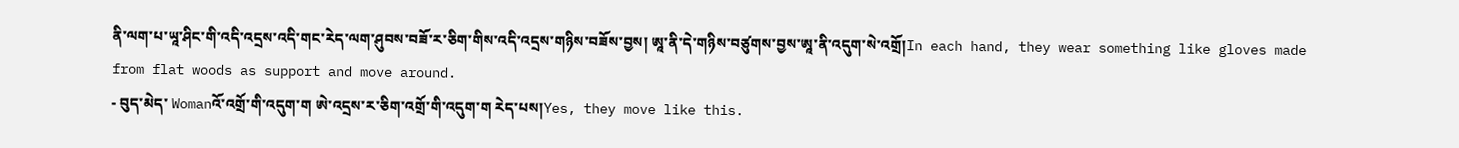ནི་ལག་པ་ཡཱ་ཤིང་གི་འདི་འདྲས་འདི་གང་རེད་ལག་ཤུབས་བཟོ་ར་ཅིག་གིས་འདི་འདྲས་གཉིས་བཟོས་བྱས། ཨཱ་ནི་དེ་གཉིས་བཙུགས་བྱས་ཨཱ་ནི་འདུག་སེ་འགྲོ།In each hand, they wear something like gloves made from flat woods as support and move around.
- བུད་མེད་ Womanའོ་འགྲོ་གི་འདུག་ག ཨེ་འདྲས་ར་ཅིག་འགྲོ་གི་འདུག་ག རེད་པས།Yes, they move like this.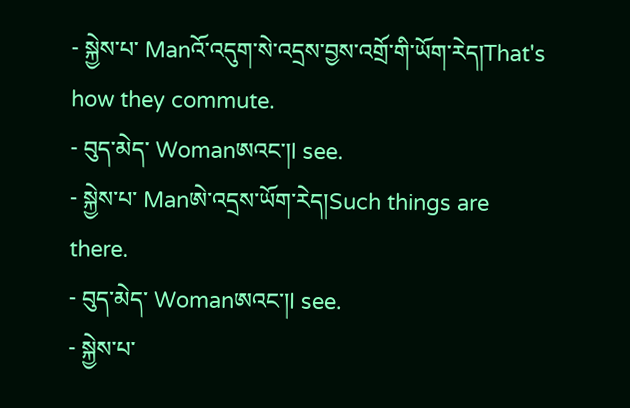- སྐྱེས་པ་ Manའོ་འདུག་སེ་འདྲས་བྱས་འགྲོ་གི་ཡོག་རེད།That's how they commute.
- བུད་མེད་ Womanཨའང་།I see.
- སྐྱེས་པ་ Manཨེ་འདྲས་ཡོག་རེད།Such things are there.
- བུད་མེད་ Womanཨའང་།I see.
- སྐྱེས་པ་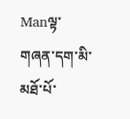Manལྟ་གཞན་དག་མི་མཐོ་པོ་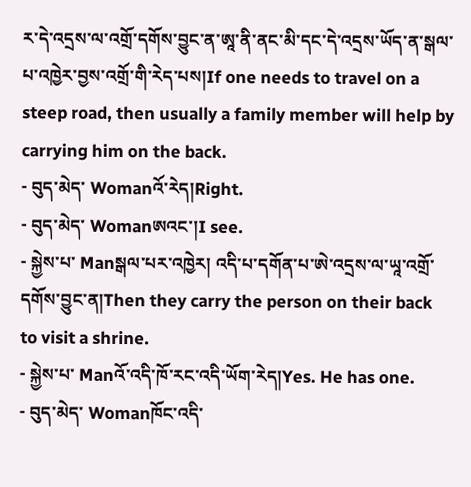ར་དེ་འདྲས་ལ་འགྲོ་དགོས་བྱུང་ན་ཨཱ་ནི་ནང་མི་དང་དེ་འདྲས་ཡོད་ན་སྒལ་པ་འཁྱེར་བྱས་འགྲོ་གི་རེད་པས།If one needs to travel on a steep road, then usually a family member will help by carrying him on the back.
- བུད་མེད་ Womanའོ་རེད།Right.
- བུད་མེད་ Womanཨའང་།I see.
- སྐྱེས་པ་ Manསྒལ་པར་འཁྱེར། འདི་པ་དགོན་པ་ཨེ་འདྲས་ལ་ཡཱ་འགྲོ་དགོས་བྱུང་ན།Then they carry the person on their back to visit a shrine.
- སྐྱེས་པ་ Manའོ་འདི་ཁོ་རང་འདི་ཡོག་རེད།Yes. He has one.
- བུད་མེད་ Womanཁོང་འདི་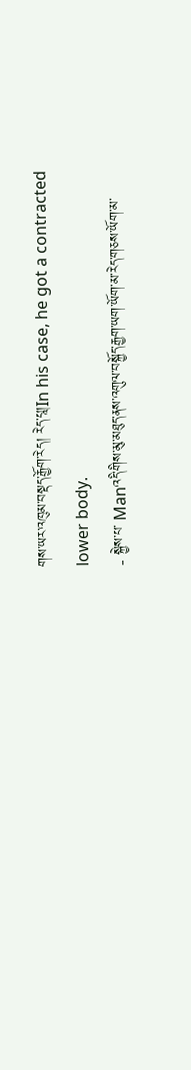གས་ཡར་འཁུམ་བསྡད་རྒྱོག་རེད། རེད་པཱ།In his case, he got a contracted lower body.
- སྐྱེས་པ་ Manའདི་གིས་མུ་མཐུད་ནས་འགུལ་བསྐྱོད་རྒྱག་ཡག་ཡོག་མ་རེད་གཅས་ཡོག་མ་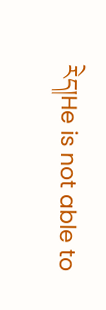རེད།He is not able to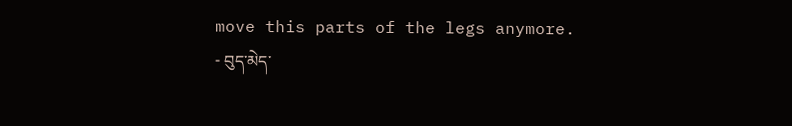move this parts of the legs anymore.
- བུད་མེད་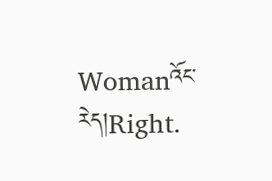Womanའོང་རེད།Right.